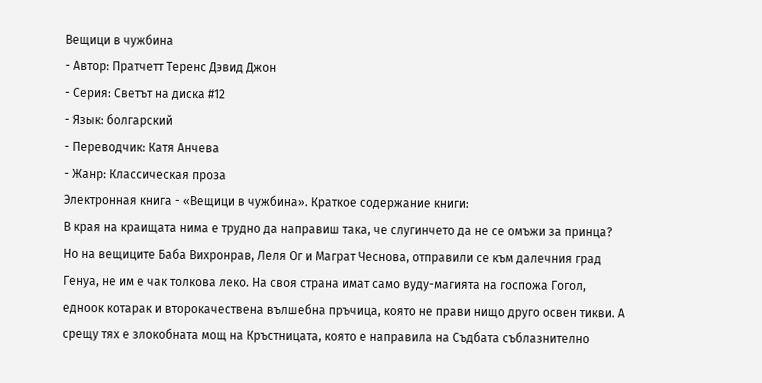Вещици в чужбина
- Автор: Пратчетт Теренс Дэвид Джон
- Серия: Светът на диска #12
- Язык: болгарский
- Переводчик: Катя Анчева
- Жанр: Классическая проза
Электронная книга - «Вещици в чужбина». Краткое содержание книги:
В края на краищата нима е трудно да направиш така, че слугинчето да не се омъжи за принца? Но на вещиците Баба Вихронрав, Леля Ог и Маграт Чеснова, отправили се към далечния град Генуа, не им е чак толкова леко. На своя страна имат само вуду-магията на госпожа Гогол, едноок котарак и второкачествена вълшебна пръчица, която не прави нищо друго освен тикви. А срещу тях е злокобната мощ на Кръстницата, която е направила на Съдбата съблазнително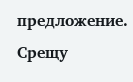предложение. Срещу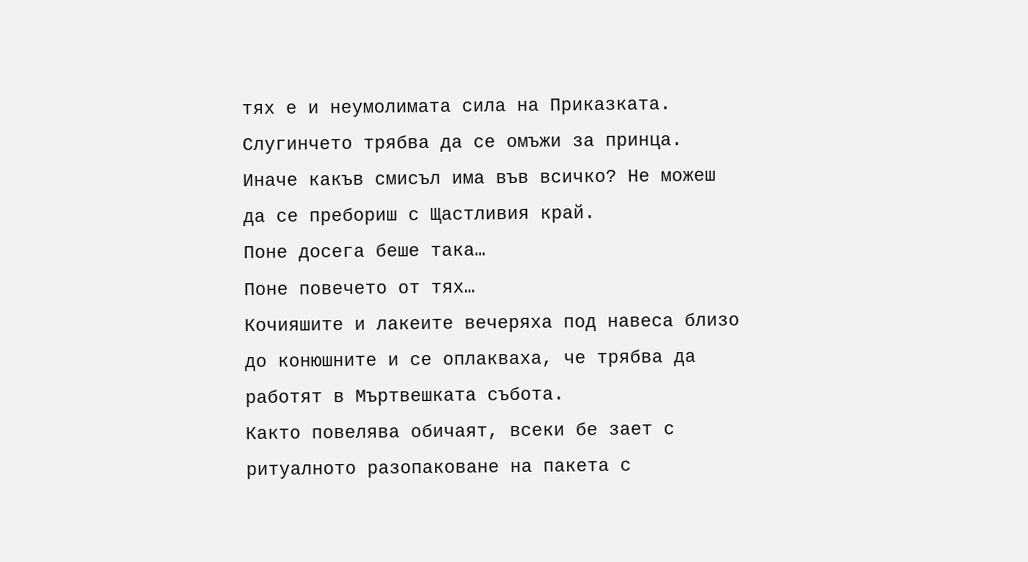тях е и неумолимата сила на Приказката. Слугинчето трябва да се омъжи за принца. Иначе какъв смисъл има във всичко? Не можеш да се пребориш с Щастливия край.
Поне досега беше така…
Поне повечето от тях…
Кочияшите и лакеите вечеряха под навеса близо до конюшните и се оплакваха, че трябва да работят в Мъртвешката събота.
Както повелява обичаят, всеки бе зает с ритуалното разопаковане на пакета с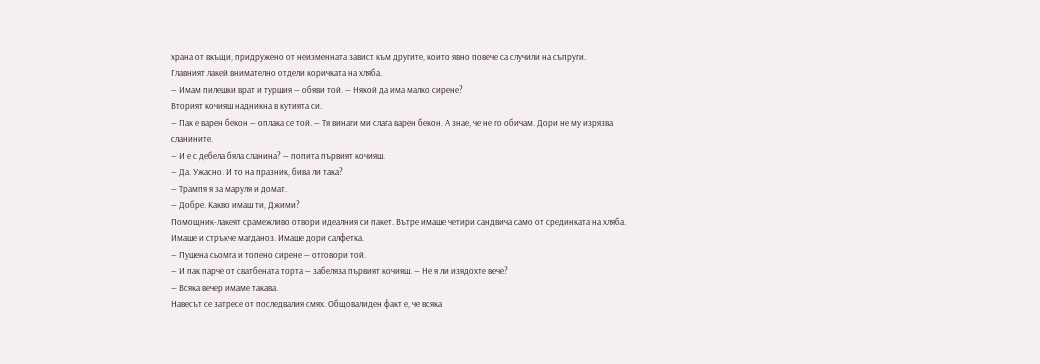храна от вкъщи, придружено от неизменната завист към другите, които явно повече са случили на съпруги.
Главният лакей внимателно отдели коричката на хляба.
— Имам пилешки врат и туршия — обяви той. — Някой да има малко сирене?
Вторият кочияш надникна в кутията си.
— Пак е варен бекон — оплака се той. — Тя винаги ми слага варен бекон. А знае, че не го обичам. Дори не му изрязва сланините.
— И е с дебела бяла сланина? — попита първият кочияш.
— Да. Ужасно. И то на празник, бива ли така?
— Трампя я за маруля и домат.
— Добре. Какво имаш ти, Джими?
Помощник-лакеят срамежливо отвори идеалния си пакет. Вътре имаше четири сандвича само от срединката на хляба. Имаше и стръкче магданоз. Имаше дори салфетка.
— Пушена сьомга и топено сирене — отговори той.
— И пак парче от сватбената торта — забеляза първият кочияш. — Не я ли изядохте вече?
— Всяка вечер имаме такава.
Навесът се затресе от последвалия смях. Общовалиден факт е, че всяка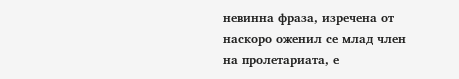невинна фраза, изречена от наскоро оженил се млад член на пролетариата, е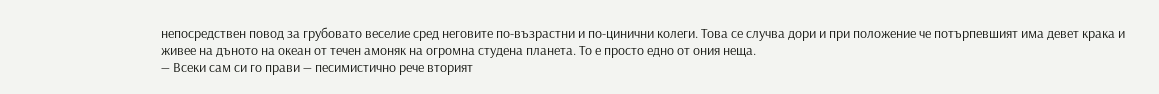непосредствен повод за грубовато веселие сред неговите по-възрастни и по-цинични колеги. Това се случва дори и при положение че потърпевшият има девет крака и живее на дъното на океан от течен амоняк на огромна студена планета. То е просто едно от ония неща.
— Всеки сам си го прави — песимистично рече вторият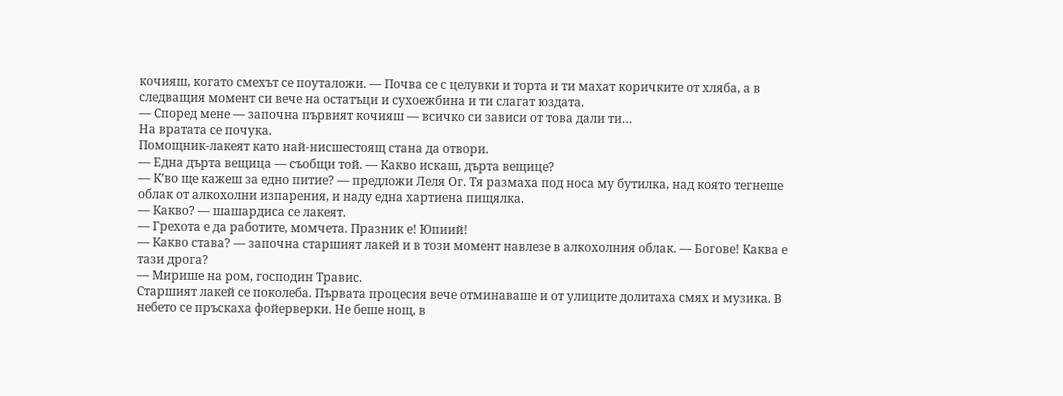кочияш, когато смехът се поуталожи. — Почва се с целувки и торта и ти махат коричките от хляба, а в следващия момент си вече на остатъци и сухоежбина и ти слагат юздата.
— Според мене — започна първият кочияш — всичко си зависи от това дали ти…
На вратата се почука.
Помощник-лакеят като най-нисшестоящ стана да отвори.
— Една дърта вещица — съобщи той. — Какво искаш, дърта вещице?
— К’во ще кажеш за едно питие? — предложи Леля Ог. Тя размаха под носа му бутилка, над която тегнеше облак от алкохолни изпарения, и наду една хартиена пищялка.
— Какво? — шашардиса се лакеят.
— Грехота е да работите, момчета. Празник е! Юпиий!
— Какво става? — започна старшият лакей и в този момент навлезе в алкохолния облак. — Богове! Каква е тази дрога?
— Мирише на ром, господин Травис.
Старшият лакей се поколеба. Първата процесия вече отминаваше и от улиците долитаха смях и музика. В небето се пръскаха фойерверки. Не беше нощ, в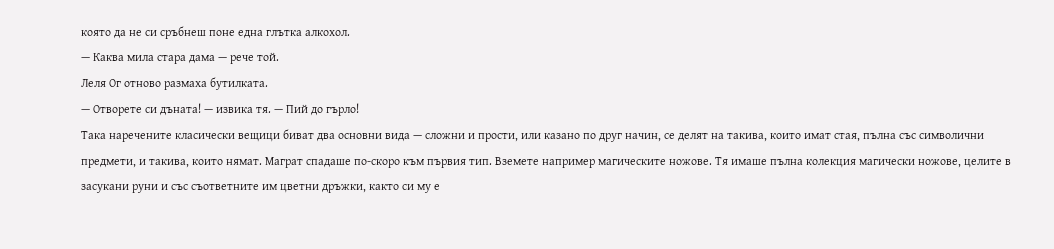която да не си сръбнеш поне една глътка алкохол.
— Каква мила стара дама — рече той.
Леля Ог отново размаха бутилката.
— Отворете си дъната! — извика тя. — Пий до гърло!
Така наречените класически вещици биват два основни вида — сложни и прости, или казано по друг начин, се делят на такива, които имат стая, пълна със символични предмети, и такива, които нямат. Маграт спадаше по-скоро към първия тип. Вземете например магическите ножове. Тя имаше пълна колекция магически ножове, целите в засукани руни и със съответните им цветни дръжки, както си му е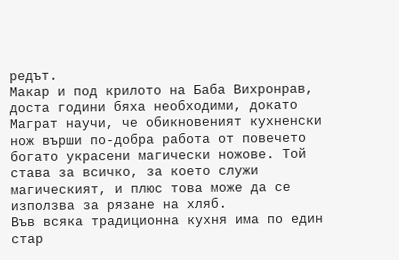редът.
Макар и под крилото на Баба Вихронрав, доста години бяха необходими, докато Маграт научи, че обикновеният кухненски нож върши по-добра работа от повечето богато украсени магически ножове. Той става за всичко, за което служи магическият, и плюс това може да се използва за рязане на хляб.
Във всяка традиционна кухня има по един стар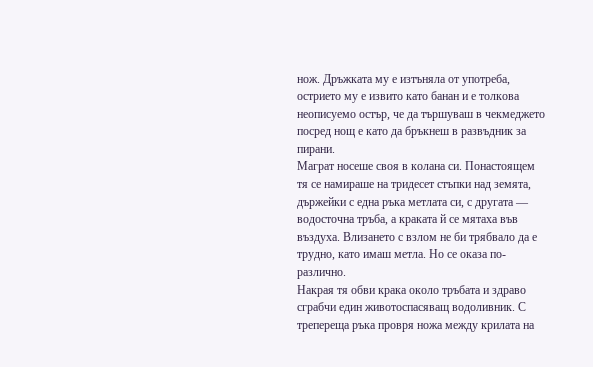нож. Дръжката му е изтъняла от употреба, острието му е извито като банан и е толкова неописуемо остър, че да тършуваш в чекмеджето посред нощ е като да бръкнеш в развъдник за пирани.
Маграт носеше своя в колана си. Понастоящем тя се намираше на тридесет стъпки над земята, държейки с една ръка метлата си, с другата — водосточна тръба, а краката й се мятаха във въздуха. Влизането с взлом не би трябвало да е трудно, като имаш метла. Но се оказа по-различно.
Накрая тя обви крака около тръбата и здраво сграбчи един животоспасяващ водоливник. С трепереща ръка провря ножа между крилата на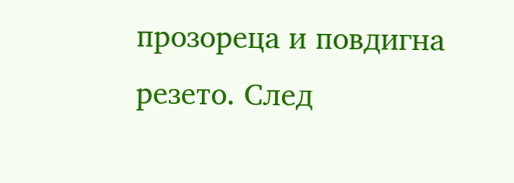прозореца и повдигна резето. След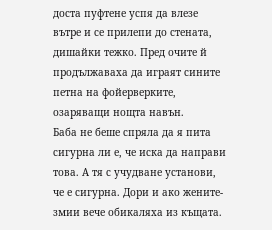доста пуфтене успя да влезе вътре и се прилепи до стената, дишайки тежко. Пред очите й продължаваха да играят сините петна на фойерверките, озаряващи нощта навън.
Баба не беше спряла да я пита сигурна ли е, че иска да направи това. А тя с учудване установи, че е сигурна. Дори и ако жените-змии вече обикаляха из къщата.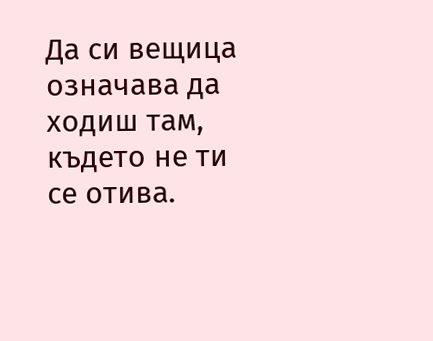Да си вещица означава да ходиш там, където не ти се отива.